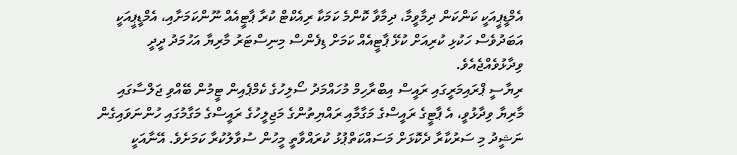އެމްޑީޕީއަކީ ކަންކަން ދިމާވީމާ، ދިމާވާ ކޮންމެ ކަމަކާ ރިއެކްޓް ކުރާ ޕާޓީއެއް ނޫންކަމަށާއި، އެމްޑީޕީއަކީ އަބަދުވެސް ހަކުޅި ކުރިއަށް ކުޅޭ ޕާޓީއެއް ކަމަށް ޑިފެންސް މިނިސްޓަރު މާރިޔާ އަހުމަދު ދީދީ ވިދާޅުވެއްޖެއެވެ.
ރިޔާސީ ޕްރައިމަރީގައި ރައީސް އިބްރާހިމް މުހައްމަދު ސޯލިހުގެ ކެމްޕެއިން ޓީމުން ބޭއްވި ޖަލްސާގައި މާރިޔާ ވިދާޅުވީ، އެ ޕާޓީގެ ރައީސްގެ މަގާމާއި ރައްޔިތުންގެ މަޖިލީހުގެ ރައީސްގެ މަގާމުގައި ހުންނަވައިގެން ނަޝީދު މި ސަރުކާރާ ދެކޮޅަށް މަސައްކަތްޕުޅު ކުރައްވާތީ މީހުން ސުވާލުކުރާ ކަމަށެވެ. އޭނާއަކީ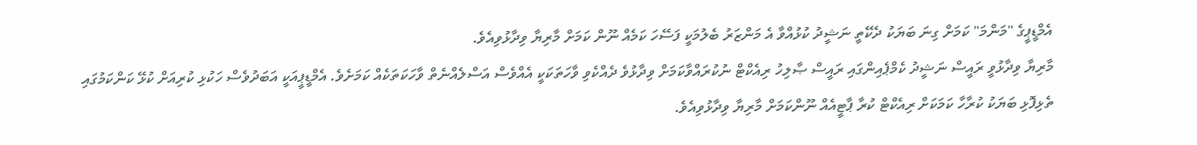އެމްޑީޕީގެ "މަންމަ" ކަމަށް ގިނަ ބަޔަކު ދެކޭތީ ނަޝީދު ކުޅުއްވާ އެ މަންޒަރު ބެލުމަކީ ފަސޭހަ ކަމެއް ނޫން ކަމަށް މާރިޔާ ވިދާޅުވިއެވެ.
މާރިޔާ ވިދާޅުވީ ރައީސް ނަޝީދު ކެމްޕެއިންގައި ރައީސް ޞާލިހު ރިއެކްޓް ނުކުރައްވާކަމަށް ވިދާޅުވެ ދެއްކެވި ވާހަތަކަކީ އެއްވެސް އަސްލެއްނެތް ވާހަކަތަކެއް ކަމަށެވެ. އެމްޑީޕީއަކީ އަބަދުވެސް ހަކުޅި ކުރިއަށް ކުޅޭ ކަންކަމުގައި ތެޅިފޮޅި ބަޔަކު ކުރާހާ ކަމަކަށް ރިއެކްޓް ކުރާ ޕާޓީއެއް ނޫންކަމަށް މާރިޔާ ވިދާޅުވިއެވެ.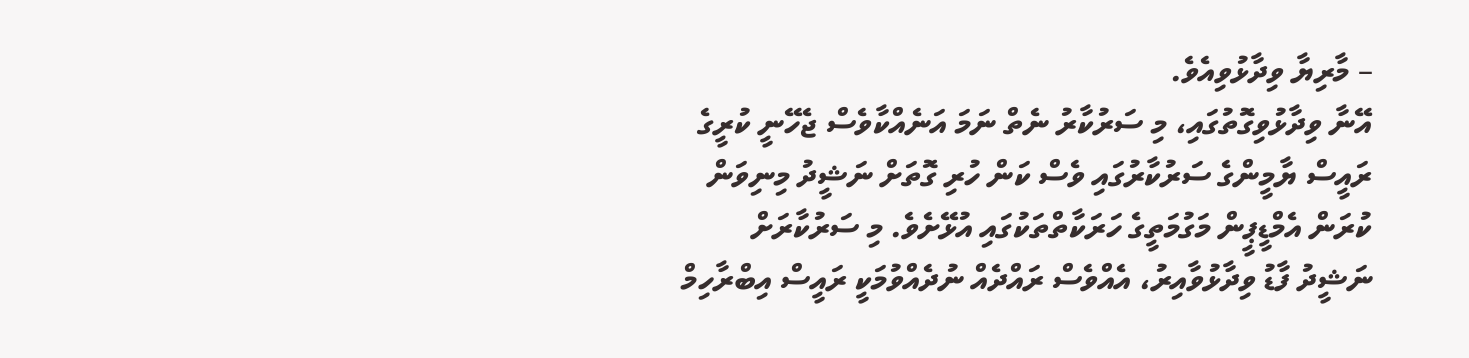– މާރިޔާ ވިދާޅުވިއެވެ.
އޭނާ ވިދާޅުވިގޮތުގައި، މި ސަރުކާރު ނެތް ނަމަ އަނެއްކާވެސް ޖެހޭނީ ކުރީގެ ރައީސް ޔާމީންގެ ސަރުކާރުގައި ވެސް ކަން ހުރި ގޮތަށް ނަޝީދު މިނިވަން ކުރަން އެމްޑީޕީން މަގުމަތީގެ ހަރަކާތްތަކުގައި އުޅޭށެވެ. މި ސަރުކާރަށް ނަޝީދު ފާޑު ވިދާޅުވާއިރު، އެއްވެސް ރައްދެއް ނުދެއްވުމަކީ ރައީސް އިބްރާހިމް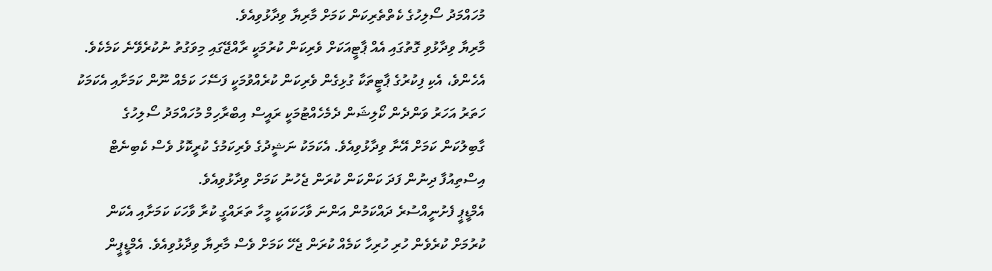މުހައްމަދު ސޯލިހުގެ ކެތްތެރިކަން ކަމަށް މާރިޔާ ވިދާޅުވިއެވެ.
މާރިޔާ ވިދާޅުވި ގޮތުގައި އެއް ޕާޓީއަކަށް ވެރިކަން ކުރުމަކީ ރާއްޖޭގައި މިވަގުތު ނުކުރެވޭނެ ކަމެކެވެ. އެހެންވެ، އެކި ފިކުރުގެ ޕާޓީތަކާ ގުޅިގެން ވެރިކަން ކުރެއްވުމަކީ ފަސޭހަ ކަމެއް ނޫން ކަމަށާއި އެކަމަކު ހަތަރު އަހަރު ވަންދެން ކޯލިޝަން ދެމެހެއްޓުމަކީ ރައީސް އިބްރާހިމް މުހައްމަދު ސޯލިހުގެ ގާބިލުކަން ކަމަށް އޭނާ ވިދާޅުވިއެވެ. އެކަމަކު ނަޝީދުގެ ވެރިކަމުގެ ކުރީކޮޅު ވެސް ކެބިނެޓް އިސްތިއުފާ ދިނުން ފަދަ ކަންކަން ކުރަން ޖެހުނު ކަމަށް ވިދާޅުވިއެވެ.
އެމްޑީޕީ ފެށުނީއްސުރެ ދައްކަމުން އަންނަ ވާހަކައަކީ މީހާ ތަރައްގީ ކުރާ ވާހަކަ ކަމަށާއި އެކަން ކުރުމަށް ކުރެވެން ހުރި ހުރިހާ ކަމެއް ކުރަން ޖެހޭ ކަމަށް ވެސް މާރިޔާ ވިދާޅުވިއެވެ. އެމްޑީޕީން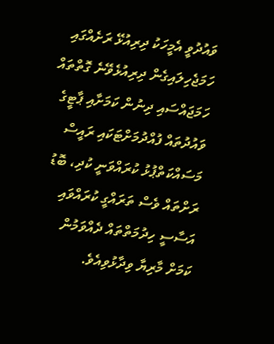ވައުދުވީ އެމީހަކު ދިރިއުޅޭ ރަށެއްގައި ހަމަޖެހިލައިގެން ދިރިއުޅެވޭނެ ގޮތްތައް ހަމަޖައްސައި ދިނުން ކަމަށާއި ޕާޓީގެ ވައުދުތައް ފުއްދުމަށްޓަކައި ރައީސް މަސައްކަތްޕުޅު ކުރައްވަނީ ކުދި، ބޮޑު ރަށްތައް ވެސް ތަރައްގީ ކުރައްވައި އަސާސީ ހިދުމަތްތައް ދެއްވަމުން ކަމަށް މާރިޔާ ވިދާޅުވިއެވެ.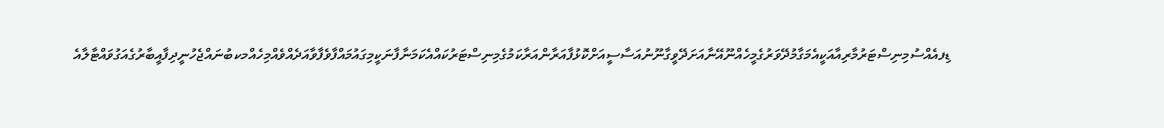ޑިފއެއްސުމިނިސްޓަރުމާރިއާއަކީއެމަގާމުދޭވަރުގެމީހެއްނޫއޭނާއަށަދޭވީގާނޫނުއަސާސީއަށްކޮޅުފާއަރާންއަރާކަމުގެމިނިސްޓަރުކައްއެކަމަނާފާނަކީމިގައުމައްފާވެފާވާއަދެއްވެއްމިހެއްމކބުނައްޖެހުނީދިފާއީބާރުގެއަގުވައްޓާލާއެ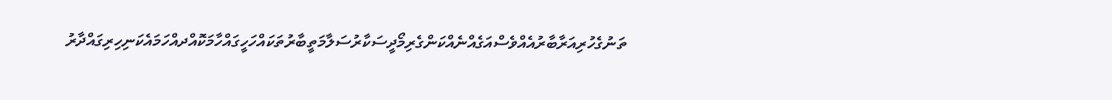ތަނުގެހުރިއަރާބާރުއެއްވެސްއަގެއްނެއްކަންގެރިމޯދީސަކާރުސަލާމަތީބާރުތަކައްހަހީގައްހާމަކޮއްދއްހަމައެކަނިހިރިގައްދާރު